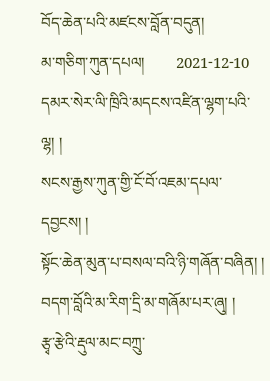བོད་ཆེན་པའི་མཛངས་བློན་བདུན།
མ་གཅིག་ཀུན་དཔལ།        2021-12-10
དམར་སེར་ལི་ཁྲིའི་མདངས་འཛིན་ལྷག་པའི་ལྷ། །
སངས་རྒྱས་ཀུན་གྱི་ངོ་བོ་འཇམ་དཔལ་དབྱངས། །
སྟོང་ཆེན་མུན་པ་བསལ་བའི་ཉི་གཞོན་བཞིན། །
བདག་བློའི་མ་རིག་དྲི་མ་གཞོམ་པར་ཞུ། །
རྩྭ་རྩེའི་རྡུལ་མང་བཀྲུ་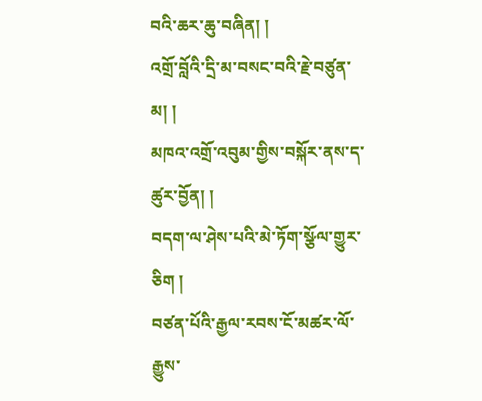བའི་ཆར་ཆུ་བཞིན། །
འགྲོ་བློའི་དྲི་མ་བསང་བའི་རྗེ་བཙུན་མ། །
མཁའ་འགྲོ་འབུམ་གྱིས་བསྐོར་ནས་ད་ཚུར་བྱོན། །
བདག་ལ་ཤེས་པའི་མེ་ཏོག་སྩོལ་གྱུར་ཅིག །
བཙན་པོའི་རྒྱལ་རབས་ངོ་མཚར་ལོ་རྒྱུས་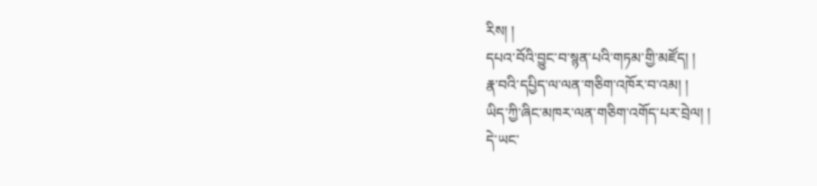རིས། །
དཔའ་བོའི་བྱུང་བ་སྙན་པའི་གཏམ་གྱི་མཛོད། །
རྣ་བའི་དཔྱིད་ལ་ལན་གཅིག་འཁོར་བ་འམ། །
ཡིད་ཀྱི་ཞིང་མཁར་ལན་གཅིག་འགོད་པར་བྲེལ། །
དེ་ཡང་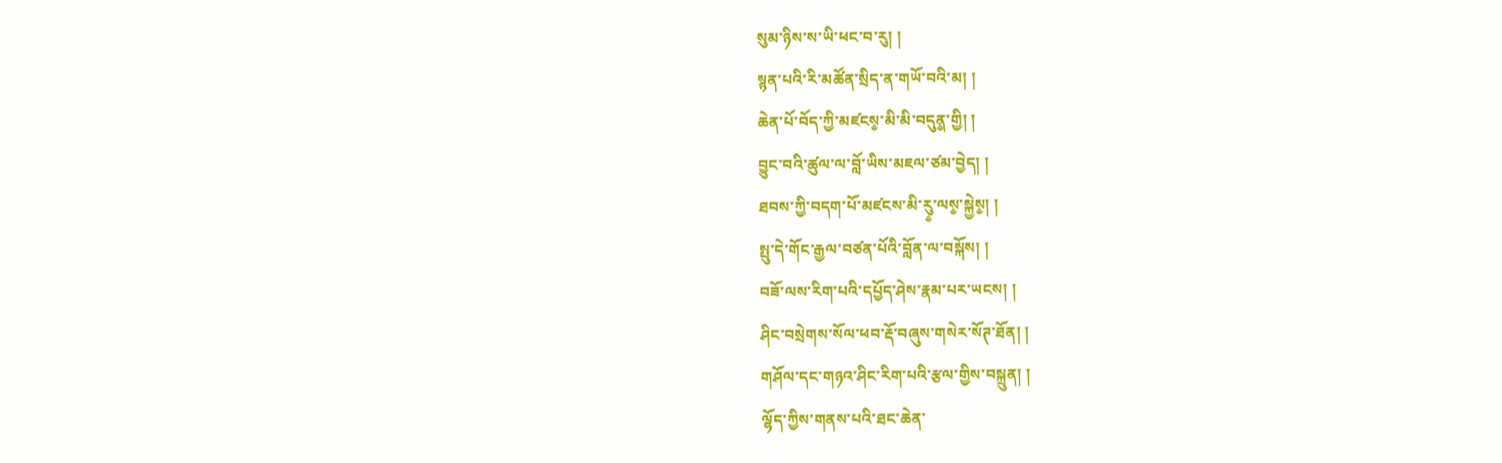སུམ་ཉིས་ས་ཡི་ཕང་བ་རུ། །
སྙན་པའི་རི་མཚོན་སྲིད་ན་གཡོ་བའི་མ། །
ཆེན་པོ་བོད་ཀྱི་མཛངས༵་མི་མི་བདུན༵་གྱི། །
བྱུང་བའི་ཚུལ་ལ་བློ་ཡིས་མཇལ་ཙམ་བྱེད། །
ཐབས་ཀྱི་བདག་པོ་མཛངས་མི་རུ༵་ལས༵་སྐྱེས༵། །
སྤུ་དེ་གོང་རྒྱལ་བཙན་པོའི་བློན་ལ་བསྐོས། །
བཟོ་ལས་རིག་པའི་དཔྱོད་ཤེས་རྣམ་པར་ཡངས། །
ཤིང་བསྲེགས་སོལ་ཕབ་རྡོ་བཞུས་གསེར་སོཊ་ཐོན། །
གཤོལ་དང་གཉའ་ཤིང་རིག་པའི་རྩལ་གྱིས་བསྐྲུན། །
ལྷོད་ཀྱིས་གནས་པའི་ཐང་ཆེན་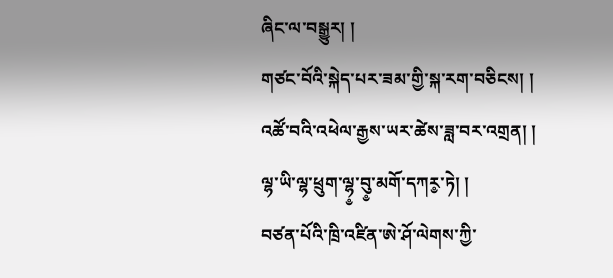ཞིང་ལ་བསྒྱུར། །
གཙང་བོའི་སྐེད་པར་ཟམ་གྱི་སྐ་རག་བཅིངས། །
འཚོ་བའི་འཕེལ་རྒྱས་ཡར་ཚེས་ཟླ་བར་འགྲན། །
ལྷ་ཡི་ལྷ་ཕྲུག་ལྷ༵་བུ༵་མགོ་དཀར༵་ཏེ། །
བཙན་པོའི་ཁྲི་འཛིན་ཨེ་ཤོ་ལེགས་ཀྱི་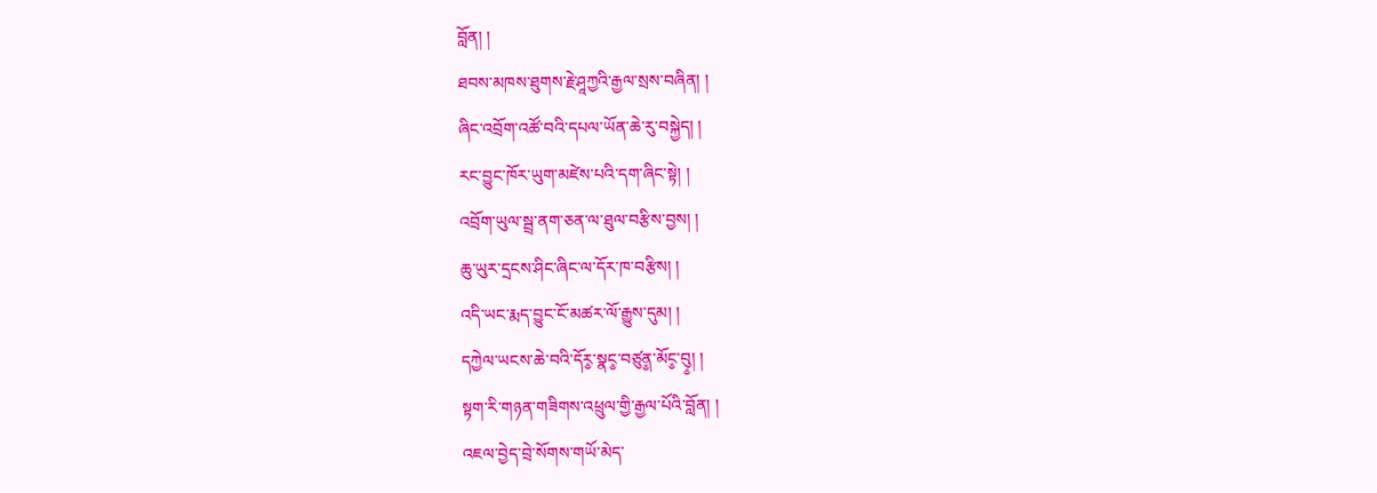བློན། །
ཐབས་མཁས་ཐུགས་རྗེ་ཤཱཀྱའི་རྒྱལ་སྲས་བཞིན། །
ཞིང་འབྲོག་འཚོ་བའི་དཔལ་ཡོན་ཆེ་རུ་བསྐྱེད། །
རང་བྱུང་ཁོར་ཡུག་མཛེས་པའི་དག་ཞིང་སྟེ། །
འབྲོག་ཡུལ་སྦྲ་ནག་ཅན་ལ་ཐུལ་བརྩིས་བྱས། །
ཆུ་ཡུར་དྲངས་ཤིང་ཞིང་ལ་དོར་ཁ་བརྩིས། །
འདི་ཡང་རྨད་བྱུང་ངོ་མཚར་ལོ་རྒྱུས་དུམ། །
དཀྱེལ་ཡངས་ཆེ་བའི་དོར༵་སྣང༵་བཙུན༵་མོང༵་བུ༵། །
སྟག་རི་གཉན་གཟིགས་འཕྲུལ་གྱི་རྒྱལ་པོའི་བློན། །
འཇལ་བྱེད་བྲེ་སོགས་གཡོ་མེད་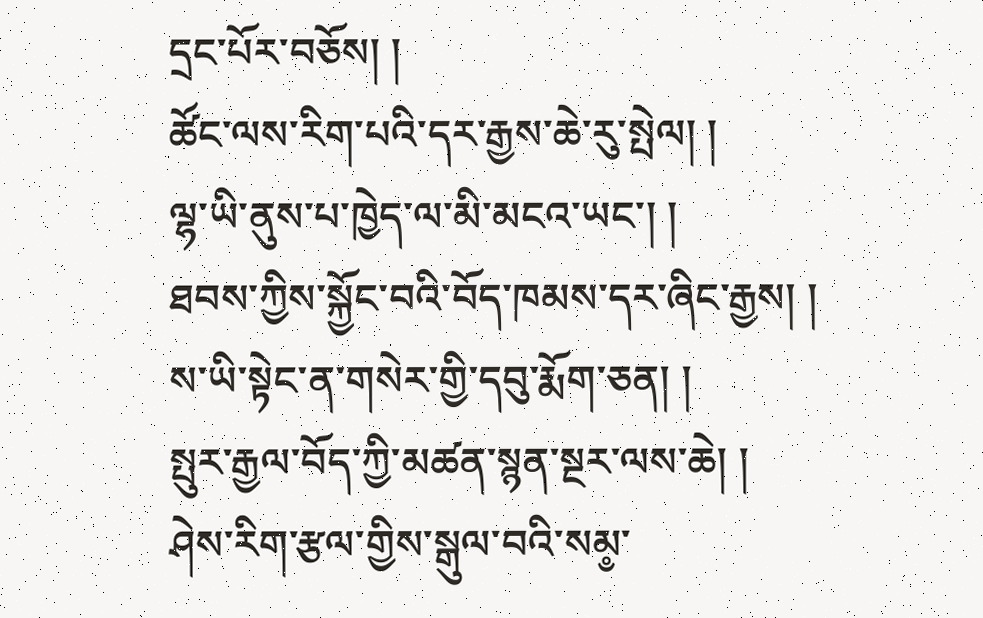དྲང་པོར་བཅོས། །
ཚོང་ལས་རིག་པའི་དར་རྒྱས་ཆེ་རུ་སྤེལ། །
ལྷ་ཡི་ནུས་པ་ཁྱེད་ལ་མི་མངའ་ཡང་། །
ཐབས་ཀྱིས་སྐྱོང་བའི་བོད་ཁམས་དར་ཞིང་རྒྱས། །
ས་ཡི་སྟེང་ན་གསེར་གྱི་དབུ་རྨོག་ཅན། །
སྤུར་རྒྱལ་བོད་ཀྱི་མཚན་སྙན་སྔར་ལས་ཆེ། །
ཤེས་རིག་རྩལ་གྱིས་སྒུལ་བའི་སམ༵་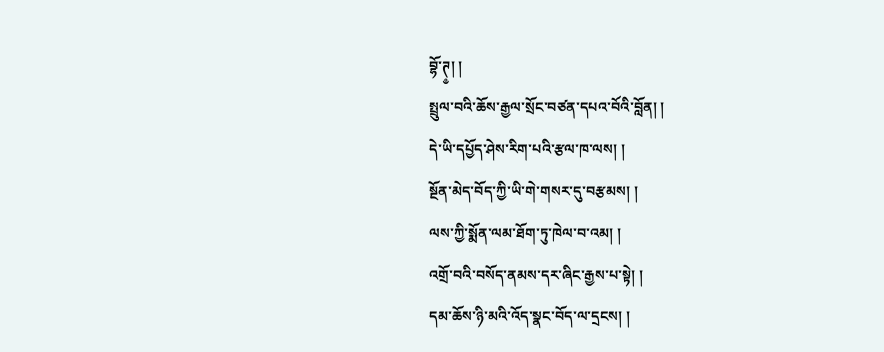བྷོ་ཊ༵། །
སྤྲུལ་བའི་ཆོས་རྒྱལ་སྲོང་བཙན་དཔའ་བོའི་བློན། །
དེ་ཡི་དཔྱོད་ཤེས་རིག་པའི་རྩལ་ཁ་ལས། །
སྔོན་མེད་བོད་ཀྱི་ཡི་གེ་གསར་དུ་བརྩམས། །
ལས་ཀྱི་སྨོན་ལམ་ཐོག་ཏུ་ཁེལ་བ་འམ། །
འགྲོ་བའི་བསོད་ནམས་དར་ཞིང་རྒྱས་པ་སྟེ། །
དམ་ཆོས་ཉི་མའི་འོད་སྣང་བོད་ལ་དྲངས། །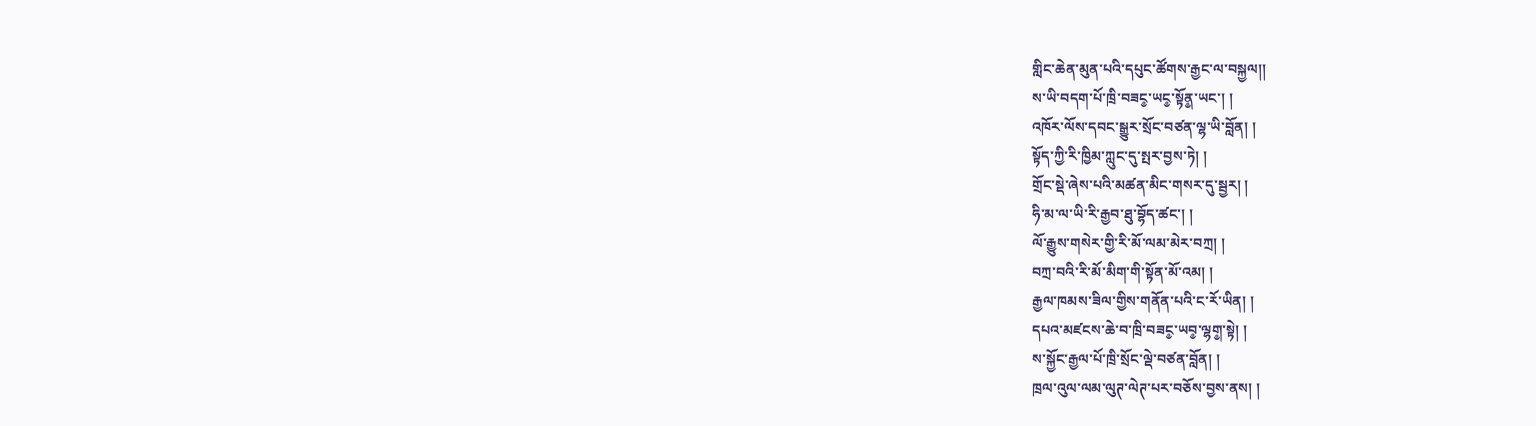གླིང་ཆེན་མུན་པའི་དཔུང་ཚོགས་རྒྱང་ལ་བསྐྱལ།།
ས་ཡི་བདག་པོ་ཁྲི་བཟང༵་ཡང༵་སྟོན༵་ཡང་། །
འཁོར་ལོས་དབང་སྒྱུར་སྲོང་བཙན་ལྷ་ཡི་བློན། །
སྟོད་ཀྱི་རི་ཁྱིམ་ཀླུང་དུ་སྤར་བྱས་ཏེ། །
གྲོང་སྡེ་ཞེས་པའི་མཚན་མིང་གསར་དུ་སྦྱར། །
ཧི་མ་ལ་ཡི་རི་རྒྱབ་ཐུ་བྷོད་ཚང་། །
ལོ་རྒྱུས་གསེར་གྱི་རི་མོ་ལམ་མེར་བཀྲ། །
བཀྲ་བའི་རི་མོ་མིག་གི་སྟོན་མོ་འམ། །
རྒྱལ་ཁམས་ཟིལ་གྱིས་གནོན་པའི་ང་རོ་ཡིན། །
དཔའ་མཛངས་ཆེ་བ་ཁྲི་བཟང༵་ཡབ༵་ལྷག༵་སྟེ། །
ས་སྐྱོང་རྒྱལ་པོ་ཁྲི་སྲོང་ལྡེ་བཙན་བློན། །
ཁྲལ་འུལ་ལམ་ལུཊ་ལེཊ་པར་བཅོས་བྱས་ནས། །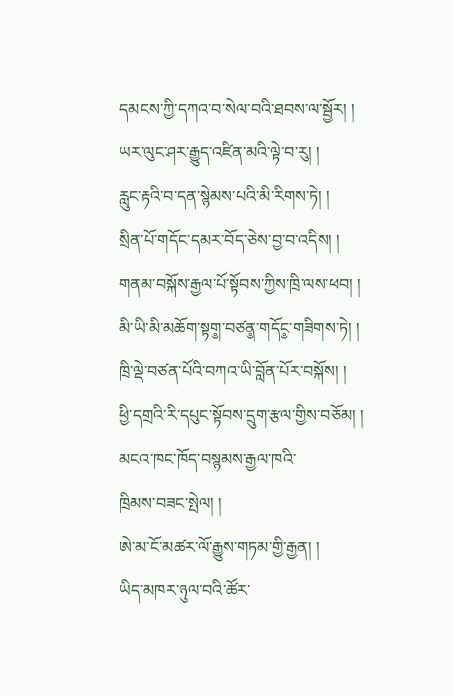དམངས་ཀྱི་དཀའ་བ་སེལ་བའི་ཐབས་ལ་སྦྱོར། །
ཡར་ལུང་ཤར་རྒྱུད་འཛིན་མའི་ལྟེ་བ་རུ། །
རླུང་རྟའི་བ་དན་སྙེམས་པའི་མི་རིགས་ཏེ། །
སྲིན་པོ་གདོང་དམར་བོད་ཅེས་བྱ་བ་འདིས། །
གནམ་བསྐོས་རྒྱལ་པོ་སྟོབས་ཀྱིས་ཁྲི་ལས་ཕབ། །
མི་ཡི་མི་མཆོག་སྟག༵་བཙན༵་གདོང༵་གཟིགས་ཏེ། །
ཁྲི་ལྡེ་བཙན་པོའི་བཀའ་ཡི་བློན་པོར་བསྐོས། །
ཕྱི་དགྲའི་རི་དཔུང་སྟོབས་དྲུག་རྩལ་གྱིས་བཅོམ། །
མངའ་ཁང་ཁོད་བསྙམས་རྒྱལ་ཁའི་
ཁྲིམས་བཟང་སྤེལ། །
ཨེ་མ་ངོ་མཚར་ལོ་རྒྱུས་གཏམ་གྱི་རྒྱན། །
ཡིད་མཁར་ཉུལ་བའི་ཚོར་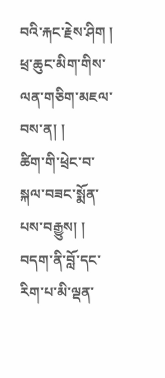བའི་རྐང་རྗེས་ཤིག །
ཕྲ་ཆུང་མིག་གིས་ལན་གཅིག་མཇལ་བས་ན། །
ཚིག་གི་ཕྲེང་བ་སྐལ་བཟང་སྨོན་པས་བརྒྱུས། །
བདག་ནི་བློ་དང་རིག་པ་མི་ལྡན་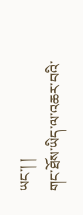ཡང་། །
གང་ཐོས་ཡིད་ལ་འཆར་བའི་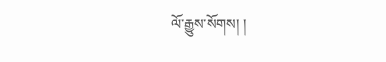ལོ་རྒྱུས་སོགས། །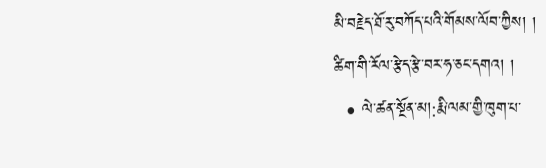མི་བརྗེད་ཐོ་རུ་བཀོད་པའི་གོམས་ལོབ་ཀྱིས། །
ཚིག་གི་རོལ་རྩེད་རྩེ་བར་ཧ་ཅང་དགའ། །
  • ལེ་ཚན་སྔོན་མ།:རྨི་ལམ་གྱི་ཁུག་པ་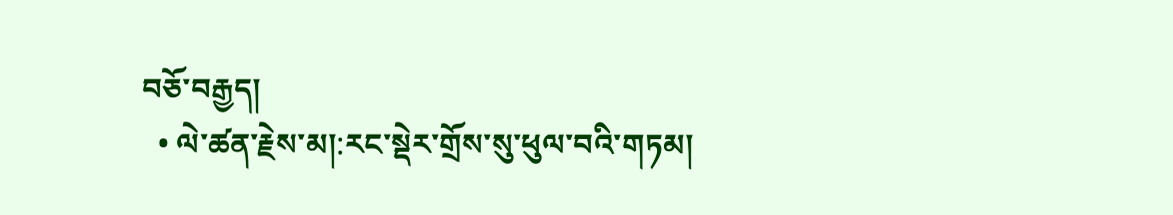བཅོ་བརྒྱད།
  • ལེ་ཚན་རྗེས་མ།:རང་སྡེར་གྲོས་སུ་ཕུལ་བའི་གཏམ།